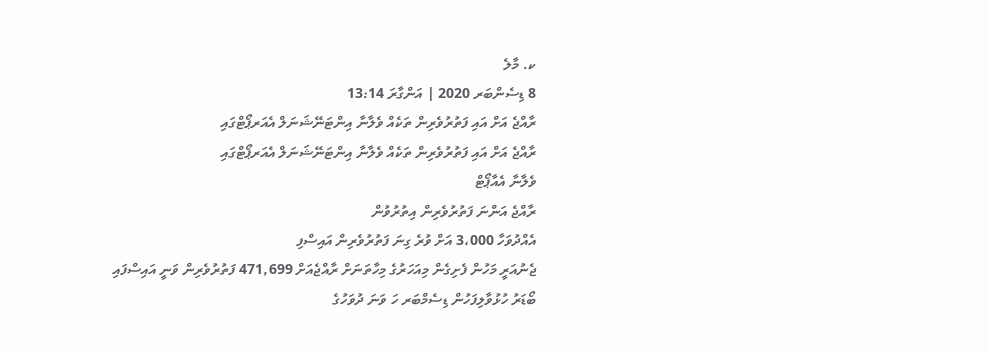ކ. މާލެ
8 ޑިސެންބަރ 2020 | އަންގާރަ 13:14
ރާއްޖެ އަށް އައި ފަތުރުވެރިން ތަކެއް ވެލާނާ އިންޓަނޭޝަނަލް އެއަރޕޯޓްގައި
ރާއްޖެ އަށް އައި ފަތުރުވެރިން ތަކެއް ވެލާނާ އިންޓަނޭޝަނަލް އެއަރޕޯޓްގައި
ވެލާނާ އެއާޕޯޓް
ރާއްޖެ އަންނަ ފަތުރުވެރިން އިތުރުވުން
އެއްދުވަހާ 3،000 އަށް ވުރެ ގިނަ ފަތުރުވެރިން އައިސްފި
ޖެނުއަރީ މަހުން ފެށިގެން މިއަހަރުގެ މިހާތަނަށް ރާއްޖެއަށް 471,699 ފަތުރުވެރިން ވަނީ އައިސްފައި
ބޯޑަރު ހުޅުވާލިފަހުން ޑިސެމްބަރ ހަ ވަނަ ދުވަހުގެ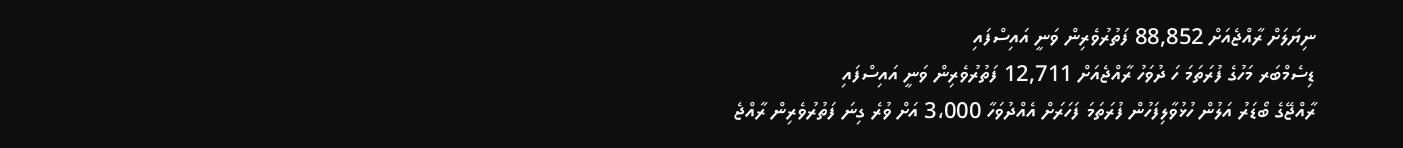ނިޔަލަށް ރާއްޖެއަށް 88,852 ފަތުރުވެރިން ވަނީ އައިސްފައި
ޑިސެމްބަރ މަހުގެ ފުރަތަމަ ހަ ދުވަހު ރާއްޖެއަށް 12,711 ފަތުރުވެރިން ވަނީ އައިސްފައި
ރާއްޖޭގެ ބޯޑަރު އަލުން ހުޅުވާލިފަހުން ފުރަތަމަ ފަހަރަށް އެއްދުވަހާ 3،000 އަށް ވުރެ ގިނަ ފަތުރުވެރިން ރާއްޖެ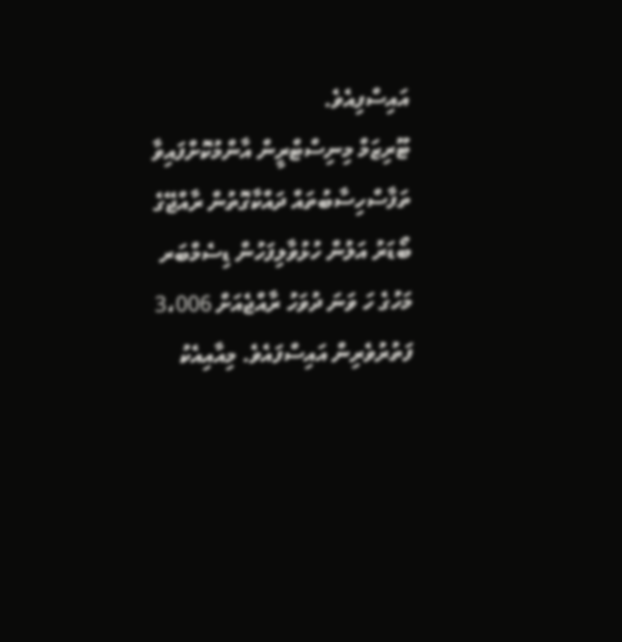އައިސްފިއެވެ.
ޓޫރިޒަމް މިނިސްޓްރީން އާންމުކޮށްފައިވާ ތަފާސްހިސާބުތައް ދައްކާގޮތުން ރާއްޖޭގެ ބޯޑަރު އަލުން ހުޅުވާލިފަހުން ޑިސެމްބަރ މަހުގެ ހަ ވަނަ ދުވަހު ރާއްޖެއަށް 3،006 ފަތުރުވެރިން އައިސްފައެވެ. މިއާއިއެކު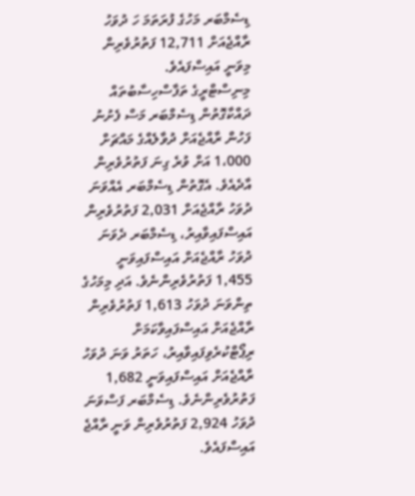ޑިސެމްބަރ މަހުގެ ފުރަތަމަ ހަ ދުވަހު ރާއްޖެއަށް 12,711 ފަތުރުވެރިން މިވަނީ އައިސްފައެވެ.
މިނިސްޓްރީގެ ތަފާސްހިސާބުތައް ދައްކާގޮތުން ޑިސެމްބަރ މަސް ފެށުނު ފަހުން ރާއްޖެއަށް ދުވާލެއްގެ މައްޗަށް 1،000 އަށް ވުރެ ގިނަ ފަތުރުވެރިން އާދެއެވެ. އެގޮތުން ޑިސެމްބަރ އެއްވަނަ ދުވަހު ރާއްޖެއަށް 2,031 ފަތުރުވެރިން އައިސްފައިވާއިރު، ޑިސެމްބަރ ދެވަނަ ދުވަހު ރާއްޖެއަށް އައިސްފައިވަނީ 1,455 ފަތުރުވެރިންނެވެ. އަދި މިމަހުގެ ތިންވަނަ ދުވަހު 1,613 ފަތުރުވެރިން ރާއްޖެއަށް އައިސްފައިވާކަމަށް ރިޕޯޓްކުރެވިފައިވާއިރު، ހަތަރު ވަނަ ދުވަހު ރާއްޖެއަށް އައިސްފައިވަނީ 1,682 ފަތުރުވެރިންނެވެ. ޑިސެމްބަރ ފަސްވަނަ ދުވަހު 2,924 ފަތުރުވެރިން ވަނީ ރާއްޖެ އައިސްފައެވެ.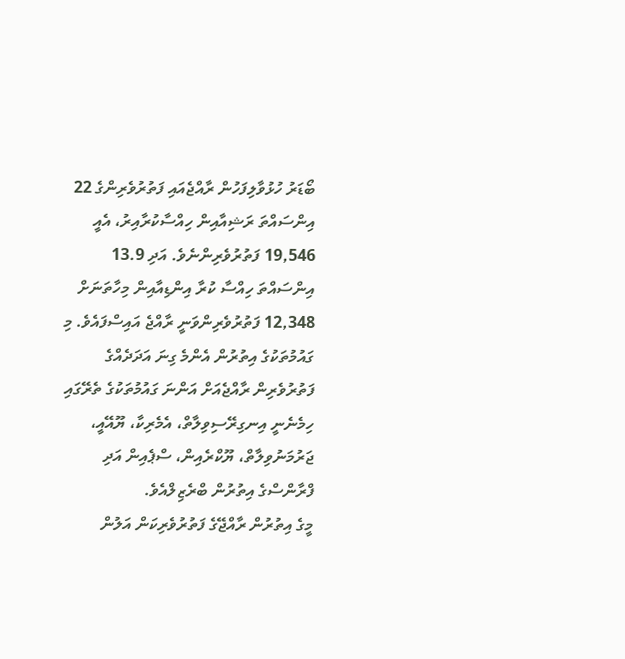ބޯޑަރު ހުޅުވާލިފަހުން ރާއްޖެއައި ފަތުރުވެރިންގެ 22 އިންސައްތަ ރަޝިއާއިން ހިއްސާކުރާއިރު، އެއީ 19,546 ފަތުރުވެރިންނެވެ. އަދި 13.9 އިންސައްތަ ހިއްސާ ކުރާ އިންޑިއާއިން މިހާތަނަށް 12,348 ފަތުރުވެރިންވަނީ ރާއްޖެ އައިސްފައެވެ. މި ގައުމުތަކުގެ އިތުރުން އެންމެ ގިނަ އަދަދެއްގެ ފަތުރުވެރިން ރާއްޖެއަށް އަންނަ ގައުމުތަކުގެ ތެރޭގައި ހިމެނެނީ އިނގިރޭސިވިލާތް، އެމެރިކާ، ޔޫއޭއީ، ޖަރުމަނުވިލާތް، ޔޫކްރެއިން، ސްޕެއިން އަދި ފްރާންސްގެ އިތުރުން ބްރެޒިލްއެވެ.
މީގެ އިތުރުން ރާއްޖޭގެ ފަތުރުވެރިކަން އަލުން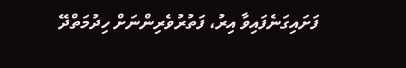ފަށައިގަނެފައިވާ އިރު، ފަތުރުވެރިންނަށް ހިދުމަތްދޭ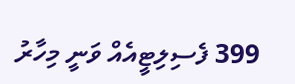399 ފެސިލިޓީއެއް ވަނީ މިހާރު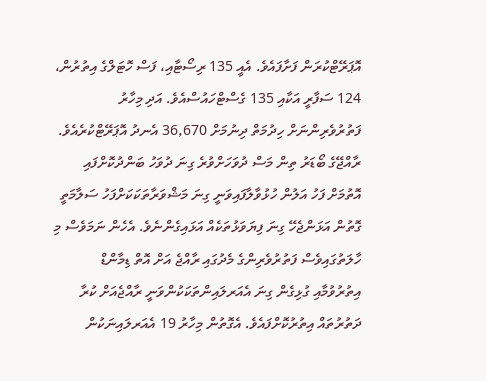އޮޕަރޭޓްކުރަން ފަށާފައެވެ. އެއީ 135 ރިސޯޓާއި، ފަސް ހޮޓަލްގެ އިތުރުން، 124 ސަފާރީ އަކާއި 135 ގެސްޓްހައުސްއެވެ. އަދި މިހާރު ފަތުރުވެރިންނަށް ހިދުމަތް ދިނުމަށް 36,670 އެނދު އޮޕަރޭޓްކުރެއެވެ.
ރާއްޖޭގެ ބޯޑަރު ތިން މަސް ދުވަހަށްވުރެ ގިނަ ދުވަހު ބަންދުކޮށްފައި އޮތުމަށް ފަހު އަލުން ހުޅުވާލާފައިވަނީ ގިނަ މަޝްވަރާތަކަކަށްފަހު ސަލާމަތީ ގޮތުން އަޅަންޖެހޭ ގިނަ ފިޔަވަޅުތަކެއް އަޅައިގެންނެވެ. އެހެން ނަމަވެސް މި ހާލަތުގައިވެސް ފަތުރުވެރިންގެ މެދުގައި ރާއްޖެ އަށް އޮތް ޑިމާންޑް އިތުރުވުމާއި ގުޅިގެން ގިނަ އެއަރލައިންތަކަކުންވަނީ ރާއްޖެއަށް ކުރާ ދަތުރުތައް އިތުރުކޮށްފައެވެ. އެގޮތުން މިހާރު 19 އެއަރލައިނަކުން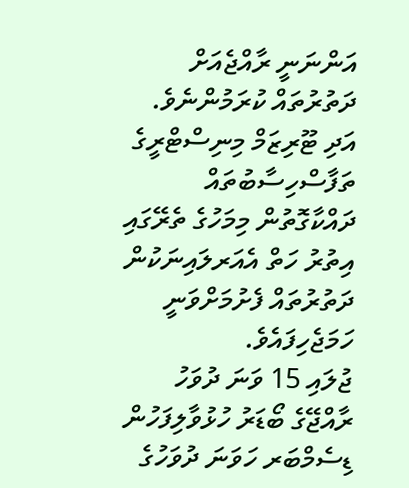އަންނަނީ ރާއްޖެއަށް ދަތުރުތައް ކުރަމުންނެވެ. އަދި ޓޫރިޒަމް މިނިސްޓްރީގެ ތަފާސްހިސާބުތައް ދައްކާގޮތުން މިމަހުގެ ތެރޭގައި އިތުރު ހަތް އެއަރލައިނަކުން ދަތުރުތައް ފެށުމަށްވަނީ ހަމަޖެހިފައެވެ.
ޖުލައި 15 ވަނަ ދުވަހު ރާއްޖޭގެ ބޯޑަރު ހުޅުވާލިފަހުން ޑިސެމްބަރ ހަވަނަ ދުވަހުގެ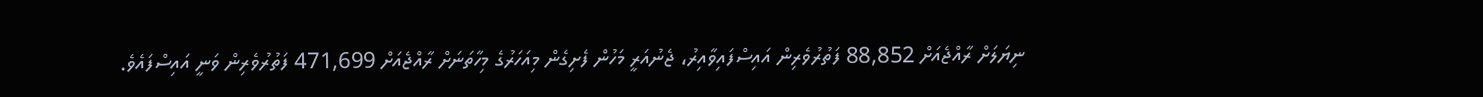ނިޔަލަށް ރާއްޖެއަށް 88,852 ފަތުރުވެރިން އައިސްފައިވާއިރު، ޖެނުއަރީ މަހުން ފެށިގެން މިއަހަރުގެ މިހާތަނަށް ރާއްޖެއަށް 471,699 ފަތުރުވެރިން ވަނީ އައިސްފައެވެ.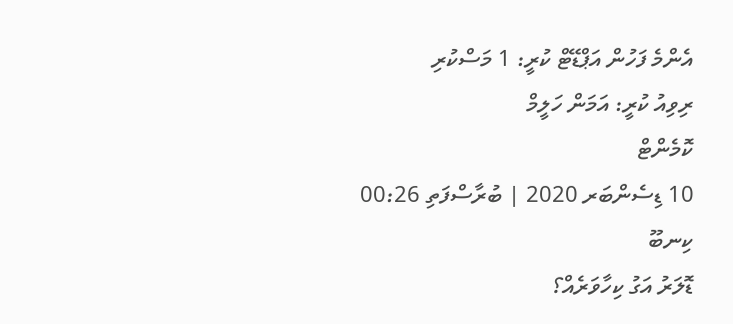އެންމެ ފަހުން އަޕްޑޭޓް ކުރީ: 1 މަސްކުރި
ރިވިއު ކުރީ: އަމަން ހަލީމް
ކޮމެންޓް
10 ޑިސެންބަރ 2020 | ބުރާސްފަތި 00:26
ކިނބޫ
ޑޮލަރު އަގު ކިހާވަރެއް؟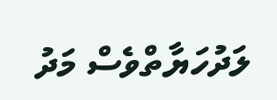ލަދުހަޔާތްވެސް މަދު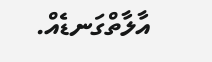އާލާތްގަނޑެއް.